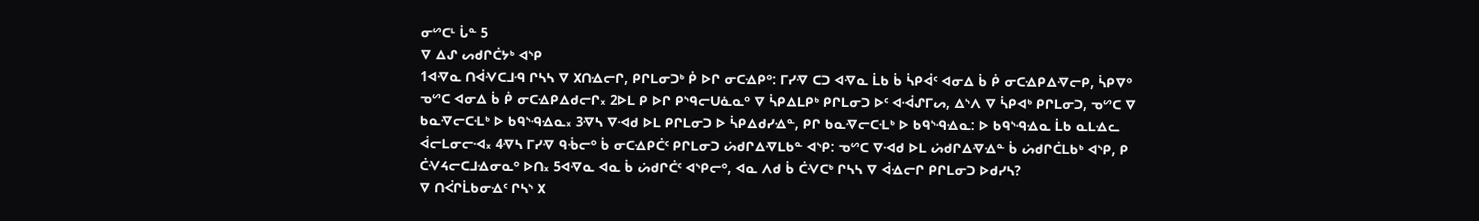ᓂᔥᑕᒻ ᒑᓐ 5
ᐁ ᐃᔑ ᔕᑯᒋᑖᔭᒃ ᐊᔅᑭ
1ᐊᐌᓇ ᑎᐋᐺᑕᒧᑴ ᒋᓴᓴ ᐁ ᙭ᑎᐎᓕᒋ, ᑭᒋᒪᓂᑐᒃ ᑮ ᐅᒋ ᓂᑕᐎᑭᐤ: ᒥᓯᐌ ᑕᑐ ᐊᐌᓇ ᒫᑲ ᑳ ᓵᑭᐋᑦ ᐊᓂᐃ ᑳ ᑮ ᓂᑕᐎᑭᐃᐌᓕᑭ, ᓵᑭᐁᐤ ᓀᔥᑕ ᐊᓂᐃ ᑳ ᑮ ᓂᑕᐎᑭᐃᑯᓕᒋ᙮ 2ᐅᒪ ᑭ ᐅᒋ ᑭᔅᑫᓕᑌᓈᓇᐤ ᐁ ᓵᑭᐃᒪᑭᒃ ᑭᒋᒪᓂᑐ ᐅᑦ ᐊᐙᔑᒥᔕ, ᐃᔅᐱ ᐁ ᓵᑭᐊᒃ ᑭᒋᒪᓂᑐ, ᓀᔥᑕ ᐁ ᑲᓇᐌᓕᑕᒶᒃ ᐅ ᑲᑫᔅᑴᐎᓇ᙮ 3ᐌᓴ ᐁᐗᑯ ᐅᒪ ᑭᒋᒪᓂᑐ ᐅ ᓵᑭᐃᑯᓯᐎᓐ, ᑭᒋ ᑲᓇᐌᓕᑕᒶᒃ ᐅ ᑲᑫᔅᑴᐎᓇ: ᐅ ᑲᑫᔅᑴᐎᓇ ᒫᑲ ᓇᒪᐎᓚ ᐋᓕᒪᓂᓕᐗ᙮ 4ᐌᓴ ᒥᓯᐌ ᑫᒀᓕᐤ ᑳ ᓂᑕᐎᑭᑖᑦ ᑭᒋᒪᓂᑐ ᔖᑯᒋᐃᐌᒪᑲᓐ ᐊᔅᑭ: ᓀᔥᑕ ᐁᐗᑯ ᐅᒪ ᔖᑯᒋᐃᐌᐎᓐ ᑳ ᔖᑯᒋᑖᒪᑲᒃ ᐊᔅᑭ, ᑭ ᑖᐺᔦᓕᑕᒧᐎᓂᓇᐤ ᐅᑎ᙮ 5ᐊᐌᓇ ᐊᓇ ᑳ ᔖᑯᒋᑖᑦ ᐊᔅᑭᓕᐤ, ᐊᓇ ᐱᑯ ᑳ ᑖᐺᑕᒃ ᒋᓴᓴ ᐁ ᐋᐎᓕᒋ ᑭᒋᒪᓂᑐ ᐅᑯᓯᓴ?
ᐁ ᑎᐹᒋᒫᑲᓂᐎᑦ ᒋᓴᔅ ᙭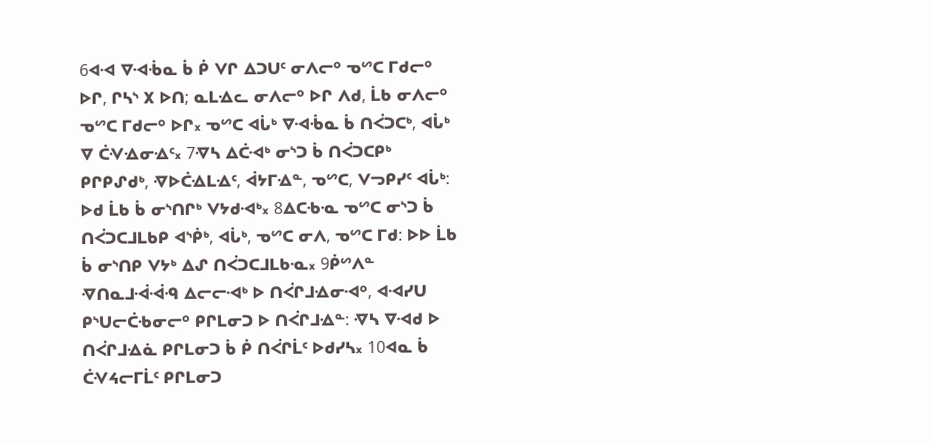6ᐊᐗ ᐁᐗᒀᓇ ᑳ ᑮ ᐯᒋ ᐃᑐᑌᑦ ᓂᐱᓕᐤ ᓀᔥᑕ ᒥᑯᓕᐤ ᐅᒋ, ᒋᓴᔅ ᙭ ᐅᑎ; ᓇᒪᐎᓚ ᓂᐱᓕᐤ ᐅᒋ ᐱᑯ, ᒫᑲ ᓂᐱᓕᐤ ᓀᔥᑕ ᒥᑯᓕᐤ ᐅᒋ᙮ ᓀᔥᑕ ᐊᒑᒃ ᐁᐗᒀᓇ ᑳ ᑎᐹᑐᑕᒃ, ᐊᒑᒃ ᐁ ᑖᐺᐎᓂᐎᑦ᙮ 7ᐌᓴ ᐃᑖᐗᒃ ᓂᔅᑐ ᑳ ᑎᐹᑐᑕᑭᒃ ᑭᒋᑭᔑᑯᒃ, ᐌᐅᑖᐎᒪᐎᑦ, ᐋᔭᒥᐎᓐ, ᓀᔥᑕ, ᐯᓓᑭᓯᑦ ᐊᒑᒃ: ᐅᑯ ᒫᑲ ᑳ ᓂᔅᑎᒋᒃ ᐯᔭᑯᐗᒃ᙮ 8ᐃᑕᑾᓋ ᓀᔥᑕ ᓂᔅᑐ ᑳ ᑎᐹᑐᑕᒧᒪᑲᑭ ᐊᔅᑮᒃ, ᐊᒑᒃ, ᓀᔥᑕ ᓂᐱ, ᓀᔥᑕ ᒥᑯ: ᐅᐅ ᒫᑲ ᑳ ᓂᔅᑎᑭ ᐯᔭᒃ ᐃᔑ ᑎᐹᑐᑕᒧᒪᑲᓋ᙮ 9ᑮᔥᐱᓐ ᐌᑎᓇᒧᐙᐙᑴ ᐃᓕᓕᐗᒃ ᐅ ᑎᐹᒋᒧᐎᓂᐗᐤ, ᐊᐗᓯᑌ ᑭᔅᑌᓕᑖᑾᓂᓕᐤ ᑭᒋᒪᓂᑐ ᐅ ᑎᐹᒋᒧᐎᓐ: ᐌᓴ ᐁᐗᑯ ᐅ ᑎᐹᒋᒧᐎᓈ ᑭᒋᒪᓂᑐ ᑳ ᑮ ᑎᐹᒋᒫᑦ ᐅᑯᓯᓴ᙮ 10ᐊᓇ ᑳ ᑖᐺᔦᓕᒥᒫᑦ ᑭᒋᒪᓂᑐ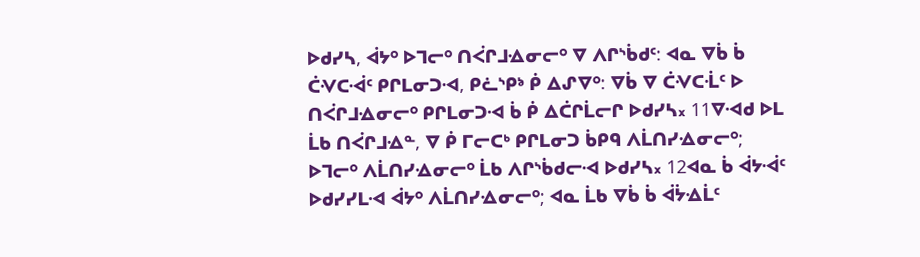ᐅᑯᓯᓴ, ᐋᔭᐤ ᐅᒣᓕᐤ ᑎᐹᒋᒧᐎᓂᓕᐤ ᐁ ᐱᒋᔅᑳᑯᑦ: ᐊᓇ ᐁᑳ ᑳ ᑖᐺᑕᐙᑦ ᑭᒋᒪᓂᑐᐗ, ᑭᓛᔅᑭᔉ ᑮ ᐃᔑᐁᐤ: ᐁᑳ ᐁ ᑖᐺᑕᒸᑦ ᐅ ᑎᐹᒋᒧᐎᓂᓕᐤ ᑭᒋᒪᓂᑐᐗ ᑳ ᑮ ᐃᑖᒋᒫᓕᒋ ᐅᑯᓯᓴ᙮ 11ᐁᐗᑯ ᐅᒪ ᒫᑲ ᑎᐹᒋᒧᐎᓐ, ᐁ ᑮ ᒥᓕᑕᒃ ᑭᒋᒪᓂᑐ ᑳᑭᑫ ᐱᒫᑎᓯᐎᓂᓕᐤ; ᐅᒣᓕᐤ ᐱᒫᑎᓯᐎᓂᓕᐤ ᒫᑲ ᐱᒋᔅᑳᑯᓕᐗ ᐅᑯᓯᓴ᙮ 12ᐊᓇ ᑳ ᐋᔭᐙᑦ ᐅᑯᓯᓯᒪᐗ ᐋᔭᐤ ᐱᒫᑎᓯᐎᓂᓕᐤ; ᐊᓇ ᒫᑲ ᐁᑳ ᑳ ᐋᔮᐎᒫᑦ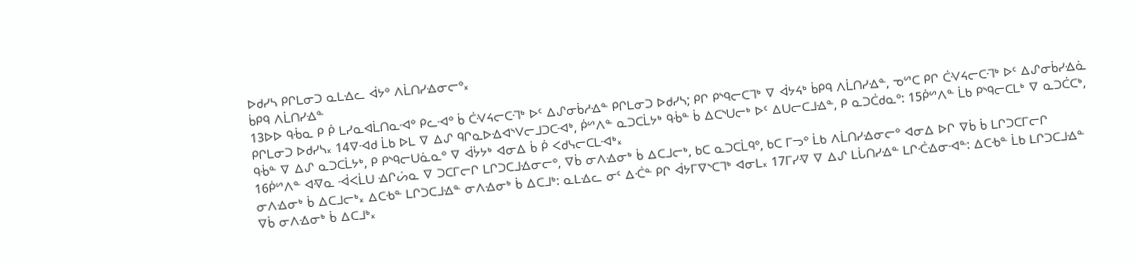ᐅᑯᓯᓴ ᑭᒋᒪᓂᑐ ᓇᒪᐎᓚ ᐋᔭᐤ ᐱᒫᑎᓯᐎᓂᓕᐤ᙮
ᑳᑭᑫ ᐱᒫᑎᓯᐎᓐ
13ᐅᐅ ᑫᒀᓇ ᑭ ᑮ ᒪᓯᓇᐊᒫᑎᓇᐗᐤ ᑭᓚᐗᐤ ᑳ ᑖᐺᔦᓕᑕᒬᒃ ᐅᑦ ᐃᔑᓂᑳᓱᐎᓐ ᑭᒋᒪᓂᑐ ᐅᑯᓯᓴ; ᑭᒋ ᑭᔅᑫᓕᑕᒣᒃ ᐁ ᐋᔭᔦᒃ ᑳᑭᑫ ᐱᒫᑎᓯᐎᓐ, ᓀᔥᑕ ᑭᒋ ᑖᐺᔦᓕᑕᒬᒃ ᐅᑦ ᐃᔑᓂᑳᓯᐎᓈ ᑭᒋᒪᓂᑐ ᐅᑯᓯᓴ᙮ 14ᐁᐗᑯ ᒫᑲ ᐅᒪ ᐁ ᐃᔑ ᑫᒋᓇᐅᐎᐊᔅᐯᓕᒧᑐᑕᐗᒃ, ᑮᔥᐱᓐ ᓇᑐᑕᒫᔭᒃ ᑫᒀᓐ ᑳ ᐃᑕᔅᑌᓕᒃ ᐅᑦ ᐃᑌᓕᑕᒧᐎᓐ, ᑭ ᓇᑐᑖᑯᓇᐤ: 15ᑮᔥᐱᓐ ᒫᑲ ᑭᔅᑫᓕᑕᒪᒃ ᐁ ᓇᑐᑖᑕᒃ, ᑫᒀᓐ ᐁ ᐃᔑ ᓇᑐᑕᒫᔭᒃ, ᑭ ᑭᔅᑫᓕᑌᓈᓇᐤ ᐁ ᐋᔮᔭᒃ ᐊᓂᐃ ᑳ ᑮ ᐸᑯᓭᓕᑕᒪᐗᒃ᙮
16ᑮᔥᐱᓐ ᐊᐌᓇ ᐙᐸᒫᑌ ᐎᒋᔖᓇ ᐁ ᑐᑕᒥᓕᒋ ᒪᒋᑐᑕᒧᐎᓂᓕᐤ, ᐁᑳ ᓂᐱᐎᓂᒃ ᑳ ᐃᑕᒧᓕᒃ, ᑲᑕ ᓇᑐᑕᒫᑫᐤ, ᑲᑕ ᒥᓓᐤ ᒫᑲ ᐱᒫᑎᓯᐎᓂᓕᐤ ᐊᓂᐃ ᐅᒋ ᐁᑳ ᑳ ᒪᒋᑐᑕᒥᓕᒋ ᓂᐱᐎᓂᒃ ᑳ ᐃᑕᒧᓕᒃ᙮ ᐃᑕᑾᓐ ᒪᒋᑐᑕᒧᐎᓐ ᓂᐱᐎᓂᒃ ᑳ ᐃᑕᒧᒃ: ᓇᒪᐎᓚ ᓂᑦ ᐃᑣᓐ ᑭᒋ ᐋᔭᒥᐁᔅᑕᒣᒃ ᐊᓂᒪ᙮ 17ᒥᓯᐌ ᐁ ᐃᔑ ᒪᒑᑎᓯᐎᓐ ᒪᒋᑣᐎᓂᐗᓐ: ᐃᑕᑾᓐ ᒫᑲ ᒪᒋᑐᑕᒧᐎᓐ ᐁᑳ ᓂᐱᐎᓂᒃ ᑳ ᐃᑕᒧᒃ᙮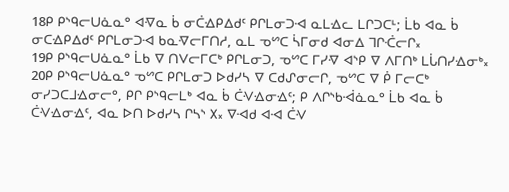18ᑭ ᑭᔅᑫᓕᑌᓈᓇᐤ ᐊᐌᓇ ᑳ ᓂᑖᐎᑭᐃᑯᑦ ᑭᒋᒪᓂᑐᐗ ᓇᒪᐎᓚ ᒪᒋᑐᑕᒻ; ᒫᑲ ᐊᓇ ᑳ ᓂᑕᐎᑭᐃᑯᑦ ᑭᒋᒪᓂᑐᐗ ᑲᓇᐌᓕᒥᑎᓱ, ᓇᒪ ᓀᔥᑕ ᓵᒥᓂᑯ ᐊᓂᐃ ᒣᒋᑣᓕᒋ᙮
19ᑭ ᑭᔅᑫᓕᑌᓈᓇᐤ ᒫᑲ ᐁ ᑎᐯᓕᒥᑕᒃ ᑭᒋᒪᓂᑐ, ᓀᔥᑕ ᒥᓯᐌ ᐊᔅᑭ ᐁ ᐱᒥᑎᒃ ᒪᒑᑎᓯᐎᓂᒃ᙮
20ᑭ ᑭᔅᑫᓕᑌᓈᓇᐤ ᓀᔥᑕ ᑭᒋᒪᓂᑐ ᐅᑯᓯᓴ ᐁ ᑕᑯᔑᓂᓕᒋ, ᓀᔥᑕ ᐁ ᑮ ᒥᓕᑕᒃ ᓂᓯᑐᑕᒧᐎᓂᓕᐤ, ᑭᒋ ᑭᔅᑫᓕᒪᒃ ᐊᓇ ᑳ ᑖᐺᐎᓂᐎᑦ; ᑭ ᐱᒋᔅᑲᐙᓈᓇᐤ ᒫᑲ ᐊᓇ ᑳ ᑖᐺᐎᓂᐎᑦ, ᐊᓇ ᐅᑎ ᐅᑯᓯᓴ ᒋᓴᔅ ᙭᙮ ᐁᐗᑯ ᐊᐗ ᑖᐺ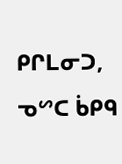ᑭᒋᒪᓂᑐ, ᓀᔥᑕ ᑳᑭᑫ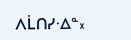ᐱᒫᑎᓯᐎᓐ᙮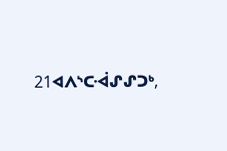21ᐊᐱᔅᑕᐙᔑᔑᑐᒃ,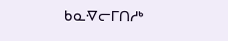ᑲᓇᐌᓕᒥᑎᓱᒃ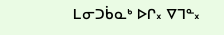ᒪᓂᑐᑳᓇᒃ ᐅᒋ᙮ ᐁᒣᓐ᙮